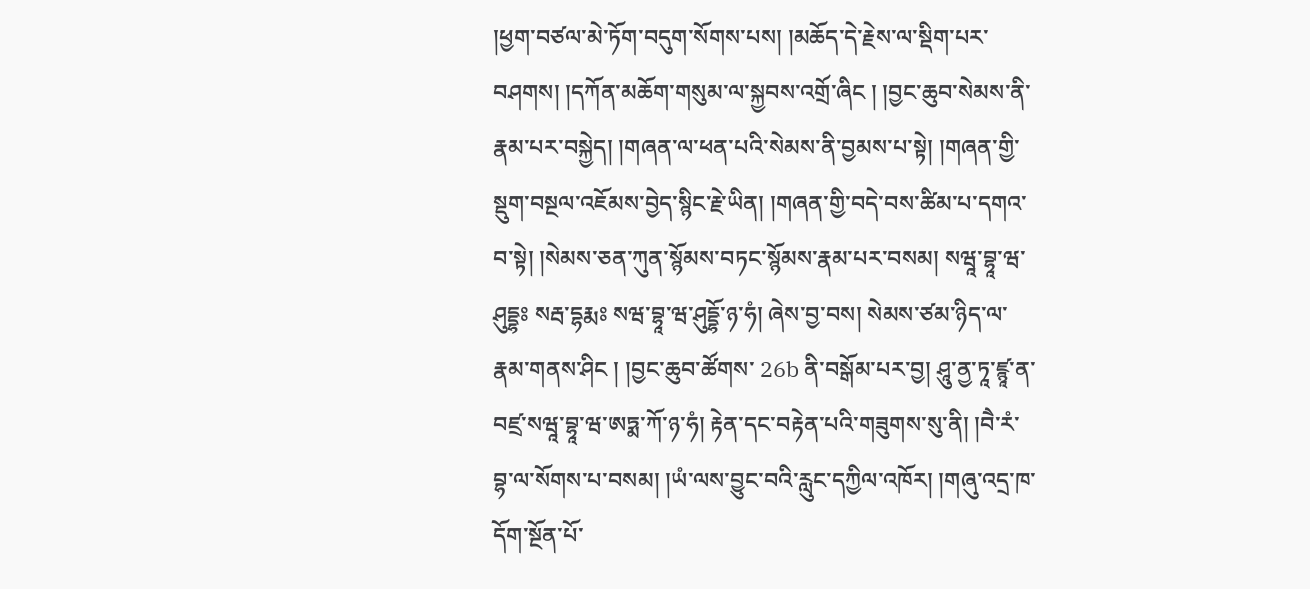།ཕྱག་བཙལ་མེ་ཏོག་བདུག་སོགས་པས། །མཆོད་དེ་རྗེས་ལ་སྡིག་པར་བཤགས། །དཀོན་མཆོག་གསུམ་ལ་སྐྱབས་འགྲོ་ཞིང ། །བྱང་ཆུབ་སེམས་ནི་རྣམ་པར་བསྐྱེད། །གཞན་ལ་ཕན་པའི་སེམས་ནི་བྱམས་པ་སྟེ། །གཞན་གྱི་སྡུག་བསྔལ་འཇོམས་བྱེད་སྙིང་རྗེ་ཡིན། །གཞན་གྱི་བདེ་བས་ཚིམ་པ་དགའ་བ་སྟེ། །སེམས་ཅན་ཀུན་སྙོམས་བཏང་སྙོམས་རྣམ་པར་བསམ། སཝཱ་བྷཱ་ཝ་ཤུདྡྷཿ སརྦ་དྷརྨཿ སཝ་བྷཱ་ཝ་ཤུདྡྷོ་ཉ་ཧཾ། ཞེས་བྱ་བས། སེམས་ཙམ་ཉིད་ལ་རྣམ་གནས་ཤིང ། །བྱང་ཆུབ་ཚོགས་ 26b ནི་བསྒོམ་པར་བྱ། ཤཱུ་ནྱ་ཏཱ་ཛྙཱ་ན་བཛྲ་སཝཱ་བྷཱ་ཝ་ཨཏྨ་ཀོ་ཉ་ཧཾ། རྟེན་དང་བརྟེན་པའི་གཟུགས་སུ་ནི། །བཻ་རཾ་བྷ་ལ་སོགས་པ་བསམ། །ཡཾ་ལས་བྱུང་བའི་རླུང་དཀྱིལ་འཁོར། །གཞུ་འདྲ་ཁ་དོག་སྔོན་པོ་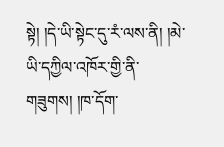སྟེ། །དེ་ཡི་སྟེང་དུ་རཾ་ལས་ནི། །མེ་ཡི་དཀྱིལ་འཁོར་གྱི་ནི་གཟུགས། །ཁ་དོག་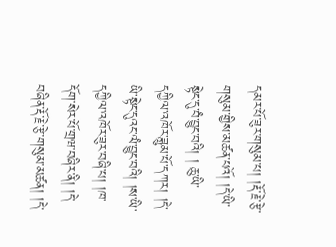དམར་པོ་ཟུར་གསུམ་པ། །རྡོ་རྗེ་རྩེ་གསུམ་གྱིས་མཚན་པའོ། །དེ་ཡི་སྟེང་དུ་བཾ་བྱུང་བའི། ། ཆུ་ཡི་དཀྱིལ་འཁོར་ཟླུམ་པོ་དཀར། །དེ་ཡི་སྟེང་དུའང་ལཾ་བྱུང་བའི། །ས་ཡི་དཀྱིལ་འཁོར་ཟུར་བཞི་པ། །ཁ་དོག་སེར་པོ་གྲཝ་བཞིར་ནི། །དེ་བཞིན་རྡོ་རྗེ་རྩེ་གསུམ་མཚན། །དེ་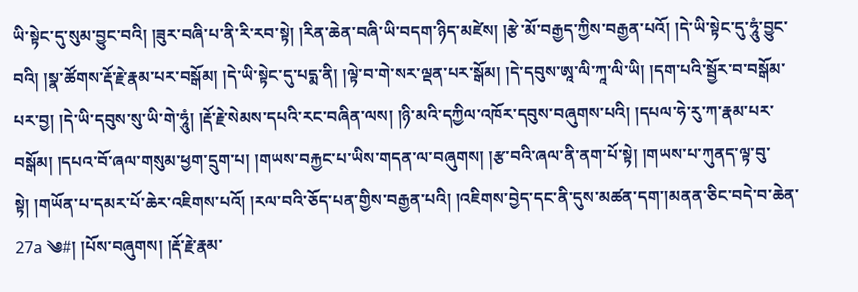ཡི་སྟེང་དུ་སུམ་བྱུང་བའི། །ཟུར་བཞི་པ་ནི་རི་རབ་སྟེ། །རིན་ཆེན་བཞི་ཡི་བདག་ཉིད་མཛེས། །རྩེ་མོ་བརྒྱད་ཀྱིས་བརྒྱན་པའོ། །དེ་ཡི་སྟེང་དུ་ཧཱུཾ་བྱུང་བའི། །སྣ་ཚོགས་རྡོ་རྗེ་རྣམ་པར་བསྒོམ། །དེ་ཡི་སྟེང་དུ་པདྨ་ནི། །ལྟེ་བ་གེ་སར་ལྡན་པར་སྒོམ། །དེ་དབུས་ཨཱ་ལི་ཀཱ་ལི་ཡི། །དག་པའི་སྦྱོར་བ་བསྒོམ་པར་བྱ། །དེ་ཡི་དབུས་སུ་ཡི་གེ་ཧཱུཾ། །རྡོ་རྗེ་སེམས་དཔའི་རང་བཞིན་ལས། །ཉི་མའི་དཀྱིལ་འཁོར་དབུས་བཞུགས་པའི། །དཔལ་ཧེ་རུ་ཀ་རྣམ་པར་བསྒོམ། །དཔའ་བོ་ཞལ་གསུམ་ཕྱག་དྲུག་པ། །གཡས་བརྐྱང་པ་ཡིས་གདན་ལ་བཞུགས། །རྩ་བའི་ཞལ་ནི་ནག་པོ་སྟེ། །གཡས་པ་ཀུནད་ལྟ་བུ་སྟེ། །གཡོན་པ་དམར་པོ་ཆེར་འཇིགས་པའོ། །རལ་བའི་ཅོད་པན་གྱིས་བརྒྱན་པའི། །འཇིགས་བྱེད་དང་ནི་དུས་མཚན་དག་།མནན་ཅིང་བདེ་བ་ཆེན་ 27a ༄#། །པོས་བཞུགས། །རྡོ་རྗེ་རྣམ་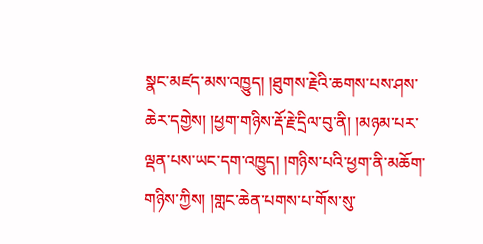སྣང་མཛད་མས་འཁྱུད། །ཐུགས་རྗེའི་ཆགས་པས་ཤས་ཆེར་དགྱེས། །ཕྱག་གཉིས་རྡོ་རྗེ་དྲིལ་བུ་ནི། །མཉམ་པར་ལྡན་པས་ཡང་དག་འཁྱུད། །གཉིས་པའི་ཕྱག་ནི་མཆོག་གཉིས་ཀྱིས། །གླང་ཆེན་པགས་པ་གོས་སུ་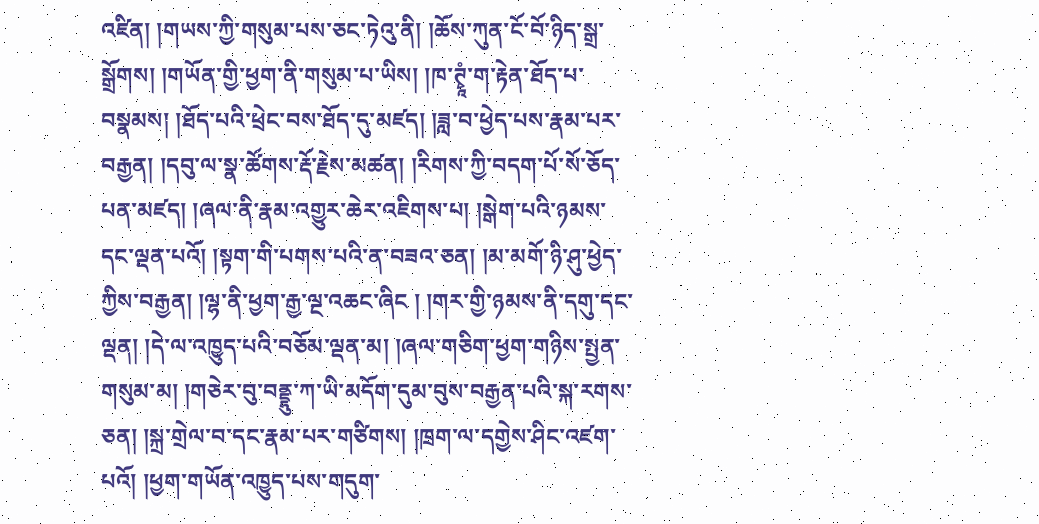འཛིན། །གཡས་ཀྱི་གསུམ་པས་ཅང་ཏེའུ་ནི། །ཆོས་ཀུན་ངོ་བོ་ཉིད་སྒྲ་སྒྲོགས། །གཡོན་གྱི་ཕྱག་ནི་གསུམ་པ་ཡིས། །ཁ་ཊྭཱཾ་ག་རྟེན་ཐོད་པ་བསྣམས། །ཐོད་པའི་ཕྲེང་བས་ཐོད་དུ་མཛད། །ཟླ་བ་ཕྱེད་པས་རྣམ་པར་བརྒྱན། །དབུ་ལ་སྣ་ཚོགས་རྡོ་རྗེས་མཚན། །རིགས་ཀྱི་བདག་པོ་སོ་ཅོད་པན་མཛད། །ཞལ་ནི་རྣམ་འགྱུར་ཆེར་འཇིགས་པ། །སྒེག་པའི་ཉམས་དང་ལྡན་པའོ། །སྟག་གི་པགས་པའི་ན་བཟའ་ཅན། །མ་མགོ་ཉི་ཤུ་ཕྱེད་ཀྱིས་བརྒྱན། །ལྷ་ནི་ཕྱག་རྒྱ་ལྔ་འཆང་ཞིང ། །གར་གྱི་ཉམས་ནི་དགུ་དང་ལྡན། །དེ་ལ་འཁྱུད་པའི་བཅོམ་ལྡན་མ། །ཞལ་གཅིག་ཕྱག་གཉིས་སྤྱན་གསུམ་མ། །གཅེར་བུ་བནྡྷུ་ཀ་ཡི་མདོག་དུམ་བུས་བརྒྱན་པའི་སྐ་རགས་ཅན། །སྐྲ་གྲེལ་བ་དང་རྣམ་པར་གཙིགས། །ཁྲག་ལ་དགྱེས་ཤིང་འཛག་པའོ། །ཕྱག་གཡོན་འཁྱུད་པས་གདུག་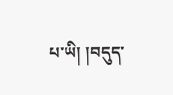པ་ཡི། །བདུད་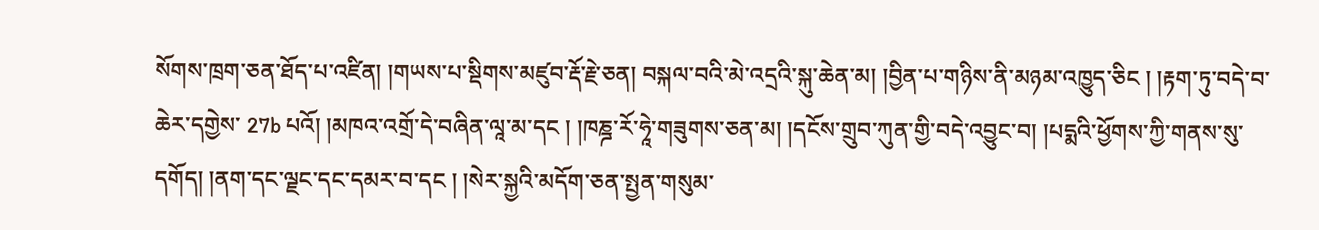སོགས་ཁྲག་ཅན་ཐོད་པ་འཛིན། །གཡས་པ་སྡིགས་མཛུབ་རྡོ་རྗེ་ཅན། བསྐལ་བའི་མེ་འདྲའི་སྐུ་ཆེན་མ། །བྱིན་པ་གཉིས་ནི་མཉམ་འཁྱུད་ཅིང ། །རྟག་ཏུ་བདེ་བ་ཆེར་དགྱེས་ 27b པའོ། །མཁའ་འགྲོ་དེ་བཞིན་ལཱ་མ་དང ། །ཁཎྜ་རོ་ཧཱེ་གཟུགས་ཅན་མ། །དངོས་གྲུབ་ཀུན་གྱི་བདེ་འབྱུང་བ། །པདྨའི་ཕྱོགས་ཀྱི་གནས་སུ་དགོད། །ནག་དང་ལྗང་དང་དམར་བ་དང ། །སེར་སྐྱའི་མདོག་ཅན་སྤྱན་གསུམ་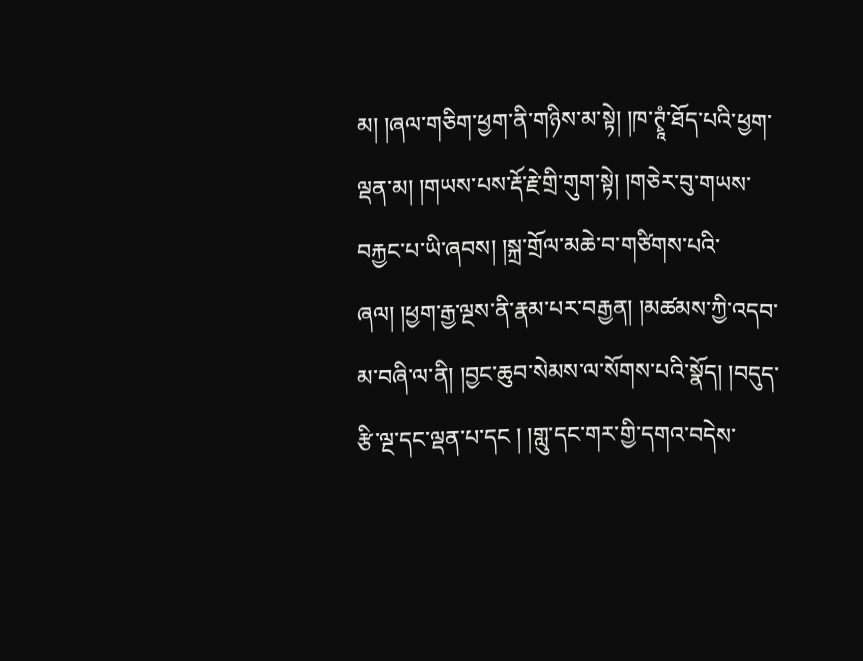མ། །ཞལ་གཅིག་ཕྱག་ནི་གཉིས་མ་སྟེ། །ཁ་ཊྭཱཾ་ཐོད་པའི་ཕྱག་ལྡན་མ། །གཡས་པས་རྡོ་རྗེ་གྲི་གུག་སྟེ། །གཅེར་བུ་གཡས་བརྐྱང་པ་ཡི་ཞབས། །སྐྲ་གྲོལ་མཆེ་བ་གཙིགས་པའི་ཞལ། །ཕྱག་རྒྱ་ལྔས་ནི་རྣམ་པར་བརྒྱན། །མཚམས་ཀྱི་འདབ་མ་བཞི་ལ་ནི། །བྱང་ཆུབ་སེམས་ལ་སོགས་པའི་སྣོད། །བདུད་རྩི་ལྔ་དང་ལྡན་པ་དང ། །གླུ་དང་གར་གྱི་དགའ་བདེས་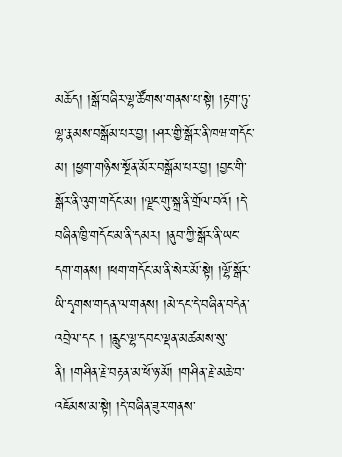མཆོད། །སྒོ་བཞིར་ལྷ་ཚོགས་གནས་པ་སྟེ། །རྟག་ཏུ་ལྷ་རྣམས་བསྒོམ་པར་བྱ། །ཤར་གྱི་སྒོར་ནི་ཁཝ་གདོང་མ། །ཕྱག་གཉིས་སྔོན་མོར་བསྒོམ་པར་བྱ། །བྱང་གི་སྒོར་ནི་འུག་གདོང་མ། །ལྗང་གུ་སྐྲ་ནི་གྲོལ་བའོ། །དེ་བཞིན་ཁྱི་གདོང་མ་ནི་དམར། །ནུབ་ཀྱི་སྒོར་ནི་ཡང་དག་གནས། །ཕག་གདོང་མ་ནི་སེར་མོ་སྟེ། །ལྷོ་སྒོར་ཡི་དྭགས་གདན་ལ་གནས། །མེ་དང་དེ་བཞིན་བདེན་འབྲེལ་དང ། །རླུང་ལྷ་དབང་ལྡན་མཚམས་སུ་ནི། །གཤིན་རྗེ་བརྟན་མ་ཕོ་ཉ་མོ། །གཤིན་རྗེ་མཆེ་བ་འཇོམས་མ་སྟེ། །དེ་བཞིན་ཟུར་གནས་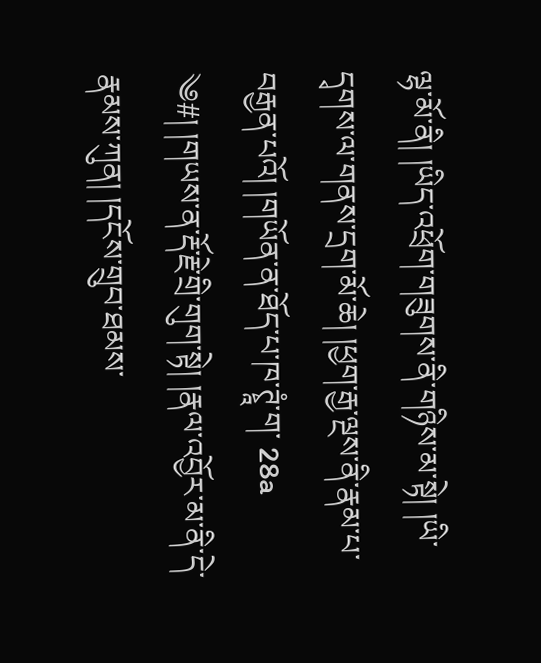ལྷ་མོ་ནི། །ཡིད་འཕྲོག་གཟུགས་ནི་གཉིས་མ་སྟེ། །ཡི་དྭགས་ལ་གནས་དྲག་མོ་ཆེ། །ཕྱག་རྒྱ་ལྔས་ནི་རྣམ་པ་བརྒྱན་པའོ། །གཡོན་ན་ཐོད་པ་ཁ་ཊྭཱཾ་ག་ 28a ༄#། །གཡས་ན་རྡོ་རྗེ་གྲི་གུག་སྟེ། །རྣལ་འབྱོར་མ་ནི་དེ་རྣམས་ཀུན། །དངོས་གྲུབ་ཐམས་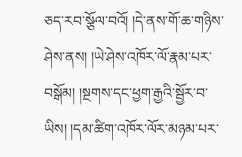ཅད་རབ་སྩོལ་བའོ། །དེ་ནས་གོ་ཆ་གཉིས་ཤེས་ནས། །ཡེ་ཤེས་འཁོར་ལོ་རྣམ་པར་བསྒོམ། །སྔགས་དང་ཕྱག་རྒྱའི་སྦྱོར་བ་ཡིས། །དམ་ཚིག་འཁོར་ལོར་མཉམ་པར་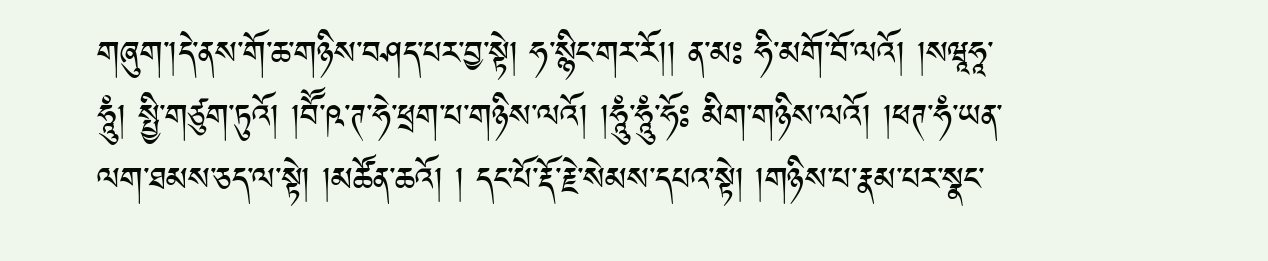གཞུག་།དེ་ནས་གོ་ཆ་གཉིས་བཤད་པར་བྱ་སྟེ། ཧ་སྙིང་གར་རོ།། ན་མཿ ཧི་མགོ་བོ་ལའོ། །སཝཱཧཱ་ཧཱུཾ། སྤྱི་གཙུག་ཏུའོ། །བཽ་ཥ་ཊ་ཧེ་ཕྲག་པ་གཉིས་ལའོ། །ཧཱུཾ་ཧཱུཾ་ཧོཿ མིག་གཉིས་ལའོ། །ཕཊ་ཧཾ་ཡན་ལག་ཐམས་ཅད་ལ་སྟེ། །མཚོན་ཆའོ། ། དང་པོ་རྡོ་རྗེ་སེམས་དཔའ་སྟེ། །གཉིས་པ་རྣམ་པར་སྣང་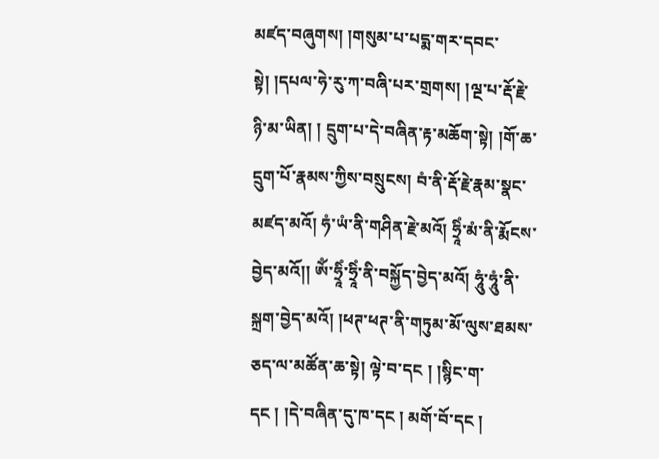མཛད་བཞུགས། །གསུམ་པ་པདྨ་གར་དབང་སྟེ། །དཔལ་ཧེ་རུ་ཀ་བཞི་པར་གྲགས། །ལྔ་པ་རྡོ་རྗེ་ཉི་མ་ཡིན། ། དྲུག་པ་དེ་བཞིན་རྟ་མཆོག་སྟེ། །གོ་ཆ་དྲུག་པོ་རྣམས་ཀྱིས་བསྲུངས། བཾ་ནི་རྡོ་རྗེ་རྣམ་སྣང་མཛད་མའོ། ཧཾ་ཡཾ་ནི་གཤིན་རྗེ་མའོ། ཧྲཱིཾ་མཾ་ནི་རྨོངས་བྱེད་མའོ།། ཨོཾ་ཧྲཱིཾ་ཧྲཱིཾ་ནི་བསྐྱོད་བྱེད་མའོ། ཧཱུཾ་ཧཱུཾ་ནི་སྐྲག་བྱེད་མའོ། །ཕཊ་ཕཊ་ནི་གཏུམ་མོ་ལུས་ཐམས་ཅད་ལ་མཚོན་ཆ་སྟེ། ལྟེ་བ་དང ། །སྙིང་ག་དང ། །དེ་བཞིན་དུ་ཁ་དང ། མགོ་བོ་དང །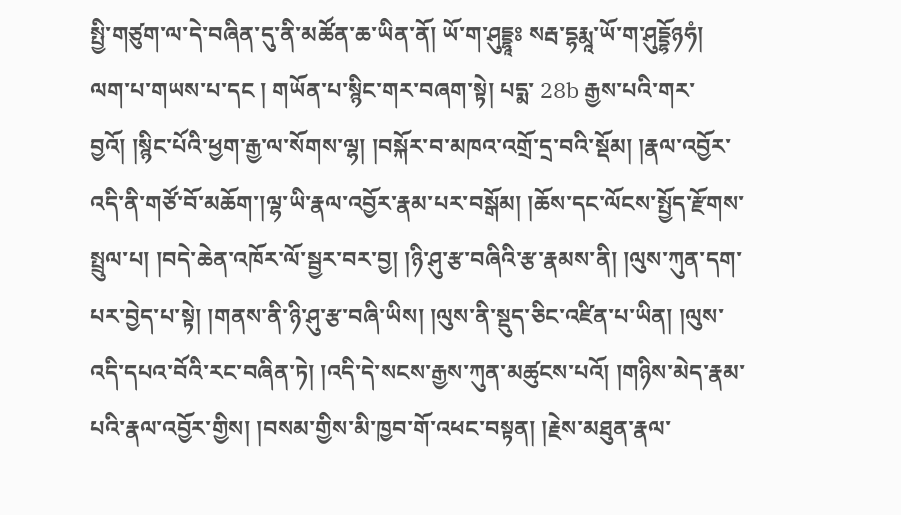སྤྱི་གཙུག་ལ་དེ་བཞིན་དུ་ནི་མཚོན་ཆ་ཡིན་ནོ། ཡོ་ག་ཤུདྡྷཱཿ སརྦ་དྷརྨཱ་ཡོ་ག་ཤུདྡྷོཉཧཾ། ལག་པ་གཡས་པ་དང ། གཡོན་པ་སྙིང་གར་བཞག་སྟེ། པདྨ་ 28b རྒྱས་པའི་གར་བྱའོ། །སྙིང་པོའི་ཕྱག་རྒྱ་ལ་སོགས་ལྷ། །བསྐོར་བ་མཁའ་འགྲོ་དྲ་བའི་སྡོམ། །རྣལ་འབྱོར་འདི་ནི་གཙོ་བོ་མཆོག་།ལྷ་ཡི་རྣལ་འབྱོར་རྣམ་པར་བསྒོམ། །ཆོས་དང་ལོངས་སྤྱོད་རྫོགས་སྤྲུལ་པ། །བདེ་ཆེན་འཁོར་ལོ་སྦྱར་བར་བྱ། །ཉི་ཤུ་རྩ་བཞིའི་རྩ་རྣམས་ནི། །ལུས་ཀུན་དག་པར་བྱེད་པ་སྟེ། །གནས་ནི་ཉི་ཤུ་རྩ་བཞི་ཡིས། །ལུས་ནི་སྡུད་ཅིང་འཛིན་པ་ཡིན། །ལུས་འདི་དཔའ་བོའི་རང་བཞིན་ཏེ། །འདི་དེ་སངས་རྒྱས་ཀུན་མཚུངས་པའོ། །གཉིས་མེད་རྣམ་པའི་རྣལ་འབྱོར་གྱིས། །བསམ་གྱིས་མི་ཁྱབ་གོ་འཕང་བསྟན། །རྗེས་མཐུན་རྣལ་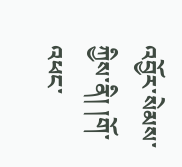འབྱོར་སེམས་ཀྱིས་ནི། །གོ་འཕང་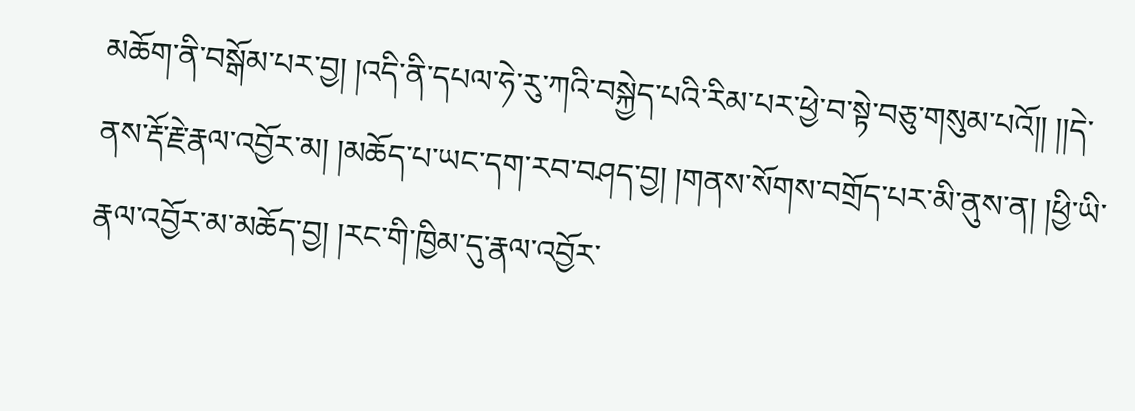མཆོག་ནི་བསྒོམ་པར་བྱ། །འདི་ནི་དཔལ་ཧེ་རུ་ཀའི་བསྐྱེད་པའི་རིམ་པར་ཕྱེ་བ་སྟེ་བཅུ་གསུམ་པའོ།། །།དེ་ནས་རྡོ་རྗེ་རྣལ་འབྱོར་མ། །མཆོད་པ་ཡང་དག་རབ་བཤད་བྱ། །གནས་སོགས་བགྲོད་པར་མི་ནུས་ན། །ཕྱི་ཡི་རྣལ་འབྱོར་མ་མཆོད་བྱ། །རང་གི་ཁྱིམ་དུ་རྣལ་འབྱོར་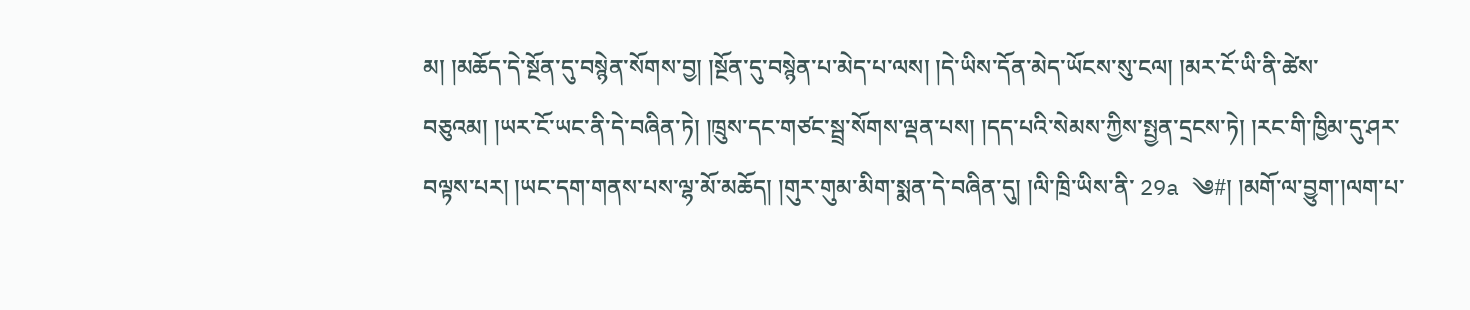མ། །མཆོད་དེ་སྔོན་དུ་བསྙེན་སོགས་བྱ། །སྔོན་དུ་བསྙེན་པ་མེད་པ་ལས། །དེ་ཡིས་དོན་མེད་ཡོངས་སུ་ངལ། །མར་ངོ་ཡི་ནི་ཚེས་བཅུའམ། །ཡར་ངོ་ཡང་ནི་དེ་བཞིན་ཏེ། །ཁྲུས་དང་གཙང་སྦྲ་སོགས་ལྡན་པས། །དད་པའི་སེམས་ཀྱིས་སྤྱན་དྲངས་ཏེ། །རང་གི་ཁྱིམ་དུ་ཤར་བལྟས་པར། །ཡང་དག་གནས་པས་ལྷ་མོ་མཆོད། །གུར་གུམ་མིག་སྨན་དེ་བཞིན་དུ། །ལི་ཁྲི་ཡིས་ནི་ 29a ༄#། །མགོ་ལ་བྱུག་།ལག་པ་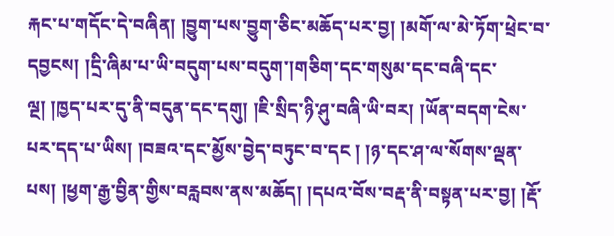རྐང་པ་གདོང་དེ་བཞིན། །བྱུག་པས་བྱུག་ཅིང་མཆོད་པར་བྱ། །མགོ་ལ་མེ་ཏོག་ཕྲེང་བ་དབྱངས། །དྲི་ཞིམ་པ་ཡི་བདུག་པས་བདུག་།གཅིག་དང་གསུམ་དང་བཞི་དང་ལྔ། །ཁྱད་པར་དུ་ནི་བདུན་དང་དགུ། །ཇི་སྲིད་ཉི་ཤུ་བཞི་ཡི་བར། །ཡོན་བདག་ངེས་པར་དད་པ་ཡིས། །བཟའ་དང་མྱོས་བྱེད་བཏུང་བ་དང ། །ཉ་དང་ཤ་ལ་སོགས་ལྡན་པས། །ཕྱག་རྒྱ་བྱིན་གྱིས་བརླབས་ནས་མཆོད། །དཔའ་བོས་བརྡ་ནི་བསྟན་པར་བྱ། །རྡོ་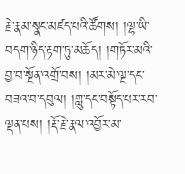རྗེ་རྣམ་སྣང་མཛད་པའི་ཚོགས། །ལྷ་ཡི་བདག་ཉིད་རྟག་ཏུ་མཆོད། །གཏོར་མའི་བྱ་བ་སྔོན་འགྲོ་བས། །མར་མེ་ལྔ་དང་བཟའ་བ་དབུལ། །གླུ་དང་བསྟོད་པར་རབ་ལྡན་པས། །རྡོ་རྗེ་རྣལ་འབྱོར་མ་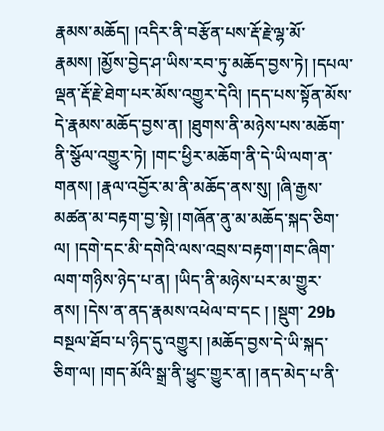རྣམས་མཆོད། །འདིར་ནི་བརྩོན་པས་རྡོ་རྗེ་ལྷ་མོ་རྣམས། །མྱོས་བྱེད་ཤ་ཡིས་རབ་ཏུ་མཆོད་བྱས་ཏེ། །དཔལ་ལྡན་རྡོ་རྗེ་ཐེག་པར་མོས་འགྱུར་དེའི། །དད་པས་སྟོན་མོས་དེ་རྣམས་མཆོད་བྱས་ན། །ཐུགས་ནི་མཉེས་པས་མཆོག་ནི་སྩོལ་འགྱུར་ཏེ། །གང་ཕྱིར་མཆོག་ནི་དེ་ཡི་ལག་ན་གནས། །རྣལ་འབྱོར་མ་ནི་མཆོད་ནས་སུ། །ཞི་རྒྱས་མཚན་མ་བརྟག་བྱ་སྟེ། །གཞོན་ནུ་མ་མཆོད་སྐད་ཅིག་ལ། །དགེ་དང་མི་དགེའི་ལས་འབྲས་བརྟག་།གང་ཞིག་ལག་གཉིས་ཉེད་པ་ན། །ཡིད་ནི་མཉེས་པར་མ་གྱུར་ནས། །དེས་ན་ནད་རྣམས་འཕེལ་བ་དང ། །སྡུག་ 29b བསྔལ་ཐོབ་པ་ཉིད་དུ་འགྱུར། །མཆོད་བྱས་དེ་ཡི་སྐད་ཅིག་ལ། །གད་མོའི་སྒྲ་ནི་ཕྱུང་གྱུར་ན། །ནད་མེད་པ་ནི་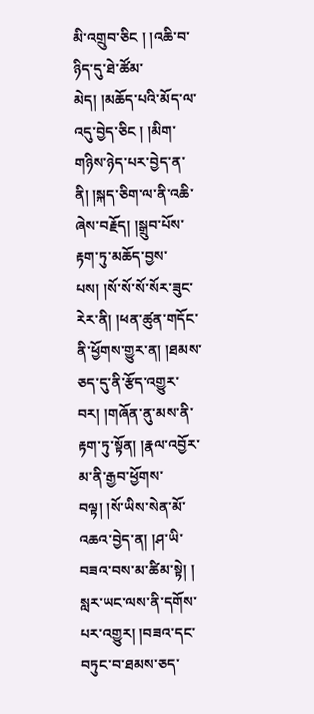མི་འགྲུབ་ཅིང ། །འཆི་བ་ཉིད་དུ་ཐེ་ཚོམ་མེད། །མཆོད་པའི་མོད་ལ་འདུ་བྱེད་ཅིང ། །མིག་གཉིས་ཉེད་པར་བྱེད་ན་ནི། །སྐད་ཅིག་ལ་ནི་འཆི་ཞེས་བརྗོད། །སྒྲུབ་པོས་རྟག་ཏུ་མཆོད་བྱས་པས། །སོ་སོ་སོ་སོར་ཟུང་རེར་ནི། །ཕན་ཚུན་གདོང་ནི་ཕྱོགས་གྱུར་ན། །ཐམས་ཅད་དུ་ནི་རྩོད་འགྱུར་བར། །གཞོན་ནུ་མས་ནི་རྟག་ཏུ་སྟོན། །རྣལ་འབྱོར་མ་ནི་རྒྱབ་ཕྱོགས་བལྟ། །སོ་ཡིས་སེན་མོ་འཆའ་བྱེད་ན། །ཤ་ཡི་བཟའ་བས་མ་ཚིམ་སྟེ། ། སླར་ཡང་ལས་ནི་དགོས་པར་འགྱུར། །བཟའ་དང་བཏུང་བ་ཐམས་ཅད་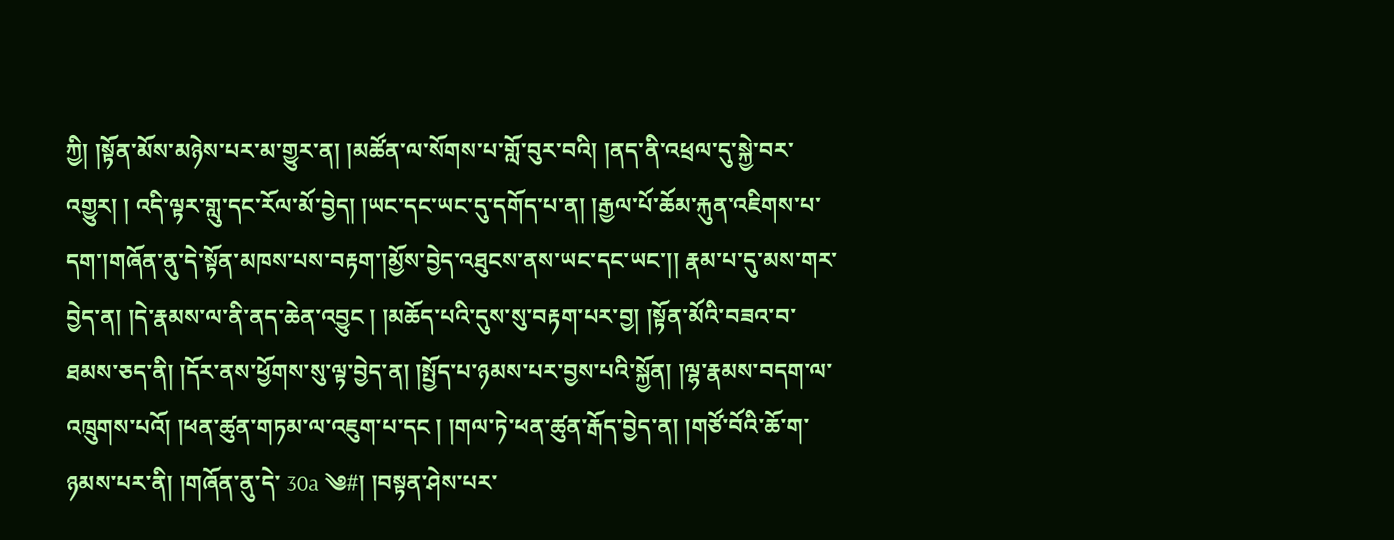ཀྱི། །སྟོན་མོས་མཉེས་པར་མ་གྱུར་ན། །མཚོན་ལ་སོགས་པ་གློ་བུར་བའི། །ནད་ནི་འཕྲལ་དུ་སྐྱེ་བར་འགྱུར། ། འདི་ལྟར་གླུ་དང་རོལ་མོ་བྱེད། །ཡང་དང་ཡང་དུ་དགོད་པ་ན། །རྒྱལ་པོ་ཆོམ་རྐུན་འཇིགས་པ་དག་།གཞོན་ནུ་དེ་སྟོན་མཁས་པས་བརྟག་།མྱོས་བྱེད་འཐུངས་ནས་ཡང་དང་ཡང་།། རྣམ་པ་དུ་མས་གར་བྱེད་ན། །དེ་རྣམས་ལ་ནི་ནད་ཆེན་འབྱུང ། །མཆོད་པའི་དུས་སུ་བརྟག་པར་བྱ། །སྟོན་མོའི་བཟའ་བ་ཐམས་ཅད་ནི། །དོར་ནས་ཕྱོགས་སུ་ལྟ་བྱེད་ན། །སྤྱོད་པ་ཉམས་པར་བྱས་པའི་སྐྱོན། །ལྷ་རྣམས་བདག་ལ་འཁྲུགས་པའོ། །ཕན་ཚུན་གཏམ་ལ་འཇུག་པ་དང ། །གལ་ཏེ་ཕན་ཚུན་རྒོད་བྱེད་ན། །གཙོ་བོའི་ཆོ་ག་ཉམས་པར་ནི། །གཞོན་ནུ་དེ་ 30a ༄#། །བསྟན་ཤེས་པར་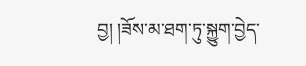བྱ། །ཟོས་མ་ཐག་ཏུ་སྐྱུག་བྱེད་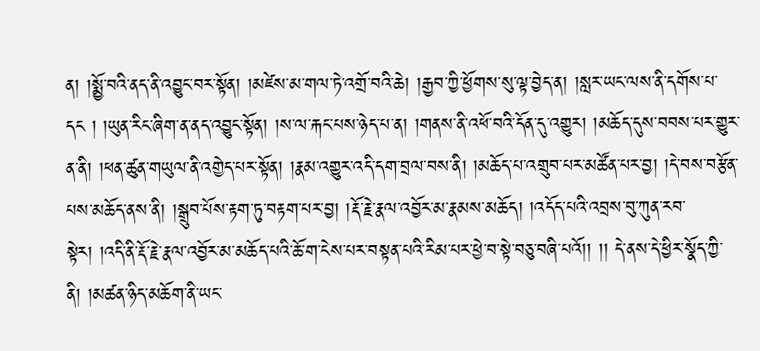ན། །སྨྱོ་བའི་ནད་ནི་འབྱུང་བར་སྟོན། །མཛེས་མ་གལ་ཏེ་འགྲོ་བའི་ཆེ། །རྒྱབ་ཀྱི་ཕྱོགས་སུ་ལྟ་བྱེད་ན། །སླར་ཡང་ལས་ནི་དགོས་པ་དང ། །ཡུན་རིང་ཞིག་ན་ནད་འབྱུང་སྟོན། །ས་ལ་རྐང་པས་ཉེད་པ་ན། །གནས་ནི་འཕོ་བའི་དོན་དུ་འགྱུར། །མཆོད་དུས་བབས་པར་གྱུར་ན་ནི། །ཕན་ཚུན་གཡུལ་ནི་འགྱེད་པར་སྟོན། །རྣམ་འགྱུར་འདི་དག་བྲལ་བས་ནི། །མཆོད་པ་འགྲུབ་པར་མཚོན་པར་བྱ། །དེ་བས་བརྩོན་པས་མཆོད་ནས་ནི། །སྒྲུབ་པོས་རྟག་ཏུ་བརྟག་པར་བྱ། །རྡོ་རྗེ་རྣལ་འབྱོར་མ་རྣམས་མཆོད། །འདོད་པའི་འབྲས་བུ་ཀུན་རབ་སྟེར། །འདི་ནི་རྡོ་རྗེ་རྣལ་འབྱོར་མ་མཆོད་པའི་ཆོ་ག་ངེས་པར་བསྟན་པའི་རིམ་པར་ཕྱེ་བ་སྟེ་བཅུ་བཞི་པའོ།། །། དེ་ནས་དེ་ཕྱིར་སྣོད་ཀྱི་ནི། །མཚན་ཉིད་མཆོག་ནི་ཡང་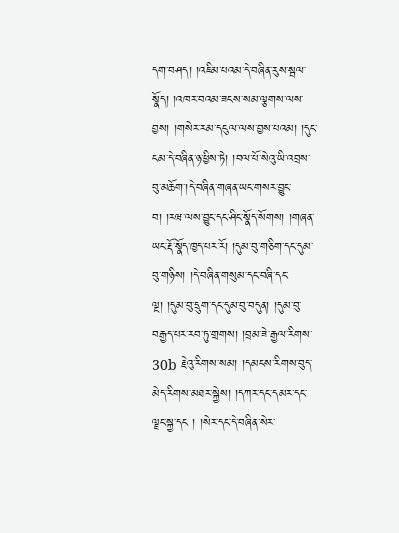དག་བཤད། །འཇིམ་པའམ་དེ་བཞིན་རུས་སྦལ་སྣོད། །འཁར་བའམ་ཟངས་སམ་ལྕགས་ལས་བྱས། །གསེར་རམ་དངུལ་ལས་བྱས་པའམ། །དུང་ངམ་དེ་བཞིན་ཉ་ཕྱིས་ཏེ། །བལ་པོ་སེའུ་ཡི་འབྲས་བུ་མཆོག་།དེ་བཞིན་གཞན་ཡང་གསར་བྱུང་བ། །རཝ་ལས་བྱུང་དང་ཤིང་སྣོད་སོགས། །གཞན་ཡང་རྡོ་སྣོད་ཁྱད་པར་རོ། །དུམ་བུ་གཅིག་དང་དུམ་བུ་གཉིས། །དེ་བཞིན་གསུམ་དང་བཞི་དང་ལྔ། །དུམ་བུ་དྲུག་དང་དུམ་བུ་བདུན། །དུམ་བུ་བརྒྱད་པར་རབ་ཏུ་གྲགས། །བྲམ་ཟེ་རྒྱལ་རིགས་ 30b རྗེའུ་རིགས་སམ། །དམངས་རིགས་བུད་མེད་རིགས་མཐར་སྐྱེས། །དཀར་དང་དམར་དང་ལྗང་སྐྱ་དང ། །སེར་དང་དེ་བཞིན་སེར་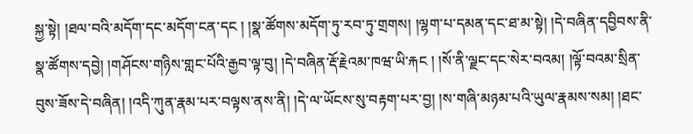སྐྱ་སྟེ། །ཐལ་བའི་མདོག་དང་མདོག་ངན་དང ། །སྣ་ཚོགས་མདོག་ཏུ་རབ་ཏུ་གྲགས། །ལྷག་པ་དམན་དང་ཐ་མ་སྟེ། །དེ་བཞིན་དབྱིབས་ནི་སྣ་ཚོགས་དབྱེ། །གཤོངས་གཉིས་གླང་པོའི་རྒྱབ་ལྟ་བུ། །དེ་བཞིན་རྡོ་རྗེའམ་ཁཝ་ཡི་རྐང ། །སོ་ནི་ལྗང་དང་སེར་བའམ། །ལྟོ་བའམ་སྲིན་བུས་ཟོས་དེ་བཞིན། །འདི་ཀུན་རྣམ་པར་བལྟས་ནས་ནི། །དེ་ལ་ཡོངས་སུ་བརྟག་པར་བྱ། །ས་གཞི་མཉམ་པའི་ཡུལ་རྣམས་སམ། །ཐང་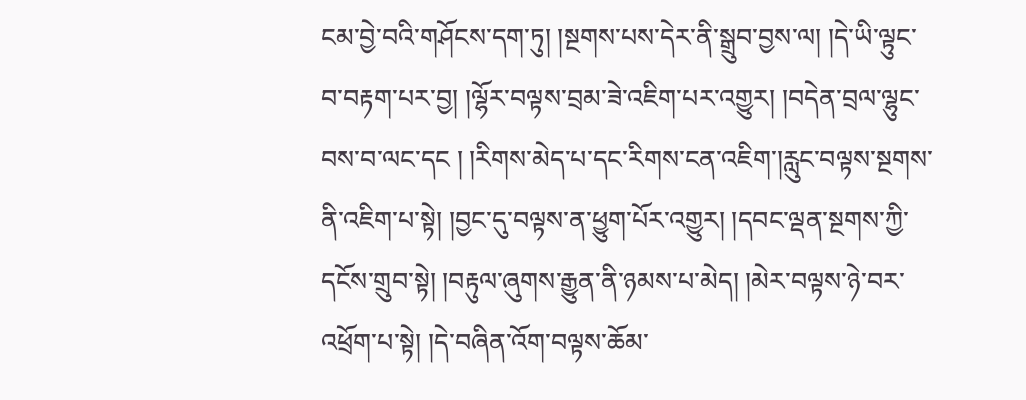ངམ་བྱེ་བའི་གཤོངས་དག་ཏུ། །སྔགས་པས་དེར་ནི་སྒྲུབ་བྱས་ལ། །དེ་ཡི་ལྟུང་བ་བརྟག་པར་བྱ། །ལྷོར་བལྟས་བྲམ་ཟེ་འཇིག་པར་འགྱུར། །བདེན་བྲལ་ལྷུང་བས་བ་ལང་དང ། །རིགས་མེད་པ་དང་རིགས་ངན་འཇིག་།རླུང་བལྟས་སྔགས་ནི་འཇིག་པ་སྟེ། །བྱང་དུ་བལྟས་ན་ཕྱུག་པོར་འགྱུར། །དབང་ལྡན་སྔགས་ཀྱི་དངོས་གྲུབ་སྟེ། །བརྟུལ་ཞུགས་རྒྱུན་ནི་ཉམས་པ་མེད། །མེར་བལྟས་ཉེ་བར་འཕྲོག་པ་སྟེ། །དེ་བཞིན་འོག་བལྟས་ཆོམ་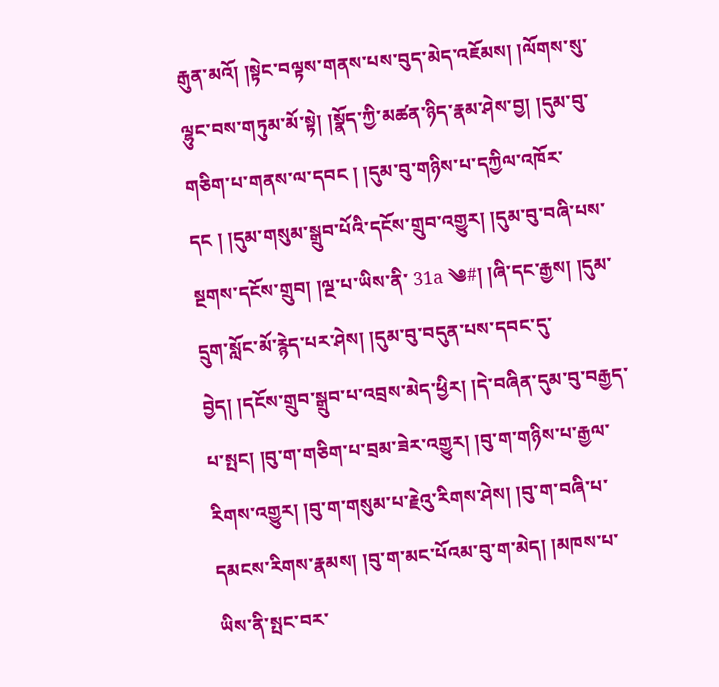རྒུན་མའོ། །སྟེང་བལྟས་གནས་པས་བུད་མེད་འཇོམས། །ལོགས་སུ་ལྷུང་བས་གཏུམ་མོ་སྟེ། །སྣོད་ཀྱི་མཚན་ཉིད་རྣམ་ཤེས་བྱ། །དུམ་བུ་གཅིག་པ་གནས་ལ་དབང ། །དུམ་བུ་གཉིས་པ་དཀྱིལ་འཁོར་དང ། །དུམ་གསུམ་སྒྲུབ་པོའི་དངོས་གྲུབ་འགྱུར། །དུམ་བུ་བཞི་པས་སྔགས་དངོས་གྲུབ། །ལྔ་པ་ཡིས་ནི་ 31a ༄#། །ཞི་དང་རྒྱས། །དུམ་དྲུག་སློང་མོ་རྙེད་པར་ཤེས། །དུམ་བུ་བདུན་པས་དབང་དུ་བྱེད། །དངོས་གྲུབ་སྒྲུབ་པ་འབྲས་མེད་ཕྱིར། །དེ་བཞིན་དུམ་བུ་བརྒྱད་པ་སྤང། །བུ་ག་གཅིག་པ་བྲམ་ཟེར་འགྱུར། །བུ་ག་གཉིས་པ་རྒྱལ་རིགས་འགྱུར། །བུ་ག་གསུམ་པ་རྗེའུ་རིགས་ཤེས། །བུ་ག་བཞི་པ་དམངས་རིགས་རྣམས། །བུ་ག་མང་པོའམ་བུ་ག་མེད། །མཁས་པ་ཡིས་ནི་སྤང་བར་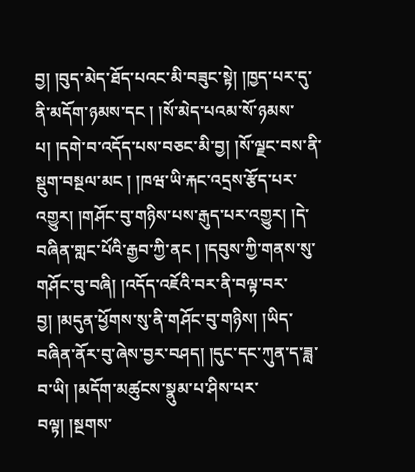བྱ། །བུད་མེད་ཐོད་པའང་མི་བཟུང་སྟེ། །ཁྱད་པར་དུ་ནི་མདོག་ཉམས་དང ། །སོ་མེད་པའམ་སོ་ཉམས་པ། །དགེ་བ་འདོད་པས་བཅང་མི་བྱ། །སོ་ལྗང་བས་ནི་སྡུག་བསྔལ་མང ། །ཁཝ་ཡི་རྐང་འདྲས་རྩོད་པར་འགྱུར། །གཤོང་བུ་གཉིས་པས་རྒུད་པར་འགྱུར། །དེ་བཞིན་གླང་པོའི་རྒྱབ་ཀྱི་ནང ། །དབུས་ཀྱི་གནས་སུ་གཤོང་བུ་བཞི། །འདོད་འཇོའི་བར་ནི་བལྟ་བར་བྱ། །མདུན་ཕྱོགས་སུ་ནི་གཤོང་བུ་གཉིས། །ཡིད་བཞིན་ནོར་བུ་ཞེས་བྱར་བཤད། །དུང་དང་ཀུན་ད་ཟླ་བ་ཡི། །མདོག་མཚུངས་སྣུམ་པ་ཤིས་པར་བལྟ། །སྔགས་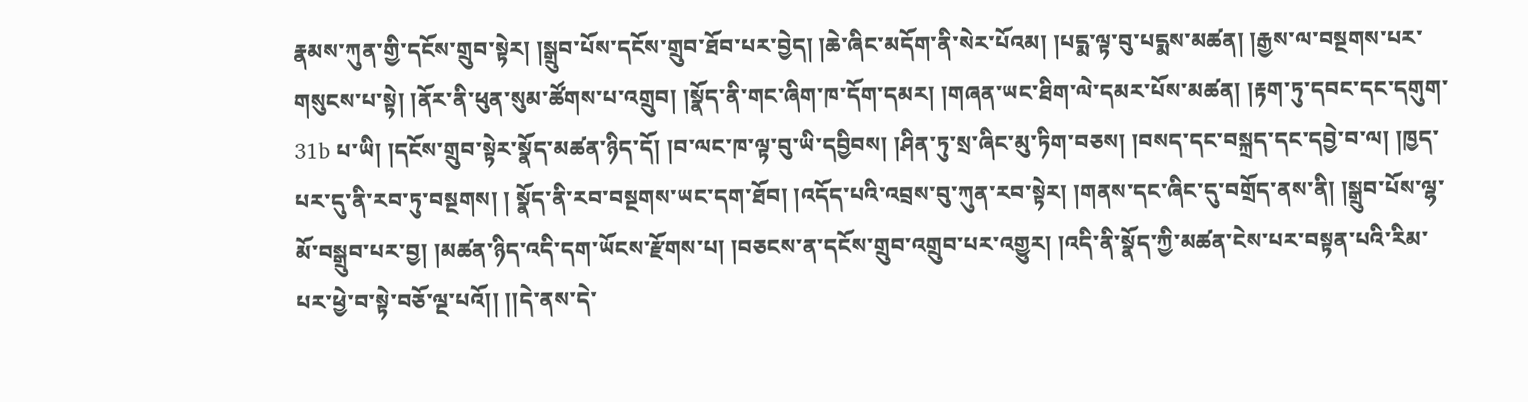རྣམས་ཀུན་གྱི་དངོས་གྲུབ་སྟེར། །སྒྲུབ་པོས་དངོས་གྲུབ་ཐོབ་པར་བྱེད། །ཆེ་ཞིང་མདོག་ནི་སེར་པོའམ། །པདྨ་ལྟ་བུ་པདྨས་མཚན། །རྒྱས་ལ་བསྔགས་པར་གསུངས་པ་སྟེ། །ནོར་ནི་ཕུན་སུམ་ཚོགས་པ་འགྲུབ། །སྣོད་ནི་གང་ཞིག་ཁ་དོག་དམར། །གཞན་ཡང་ཐིག་ལེ་དམར་པོས་མཚན། །རྟག་ཏུ་དབང་དང་དགུག་ 31b པ་ཡི། །དངོས་གྲུབ་སྟེར་སྣོད་མཚན་ཉིད་དོ། །བ་ལང་ཁ་ལྟ་བུ་ཡི་དབྱིབས། །ཤིན་ཏུ་སྲ་ཞིང་མུ་ཏིག་བཅས། །བསད་དང་བསྐྲད་དང་དབྱེ་བ་ལ། །ཁྱད་པར་དུ་ནི་རབ་ཏུ་བསྔགས། ། སྣོད་ནི་རབ་བསྔགས་ཡང་དག་ཐོབ། །འདོད་པའི་འབྲས་བུ་ཀུན་རབ་སྟེར། །གནས་དང་ཞིང་དུ་བགྲོད་ནས་ནི། །སྒྲུབ་པོས་ལྷ་མོ་བསྒྲུབ་པར་བྱ། །མཚན་ཉིད་འདི་དག་ཡོངས་རྫོགས་པ། །བཅངས་ན་དངོས་གྲུབ་འགྲུབ་པར་འགྱུར། །འདི་ནི་སྣོད་ཀྱི་མཚན་ངེས་པར་བསྟན་པའི་རིམ་པར་ཕྱེ་བ་སྟེ་བཅོ་ལྔ་པའོ།། །།དེ་ནས་དེ་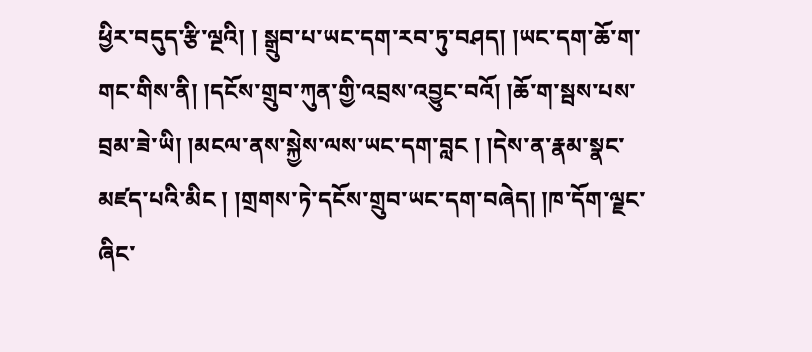ཕྱིར་བདུད་རྩི་ལྔའི། ། སྒྲུབ་པ་ཡང་དག་རབ་ཏུ་བཤད། །ཡང་དག་ཆོ་ག་གང་གིས་ནི། །དངོས་གྲུབ་ཀུན་གྱི་འབྲས་འབྱུང་བའོ། །ཆོ་ག་སྦས་པས་བྲམ་ཟེ་ཡི། །མངལ་ནས་སྐྱེས་ལས་ཡང་དག་བླང ། །དེས་ན་རྣམ་སྣང་མཛད་པའི་མིང ། །གྲགས་ཏེ་དངོས་གྲུབ་ཡང་དག་བཞེད། །ཁ་དོག་ལྗང་ཞིང་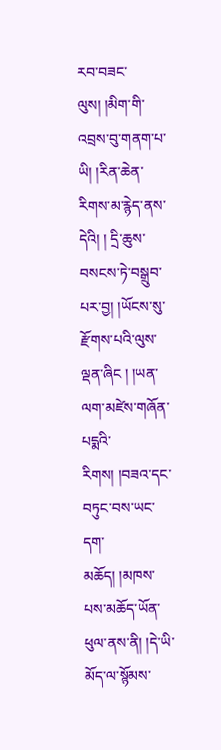རབ་བཟང་ལུས། །མིག་གི་འབྲས་བུ་གནག་པ་ཡི། །རིན་ཆེན་རིགས་མ་རྙེད་ནས་དེའི། ། དྲི་ཆུས་བསངས་ཏེ་བསྒྲུབ་པར་བྱ། །ཡོངས་སུ་རྫོགས་པའི་ལུས་ལྡན་ཞིང ། །ཡན་ལག་མཛེས་གཞོན་པདྨའི་རིགས། །བཟའ་དང་བཏུང་བས་ཡང་དག་མཆོད། །མཁས་པས་མཆོད་ཡོན་ཕུལ་ནས་ནི། །དེ་ཡི་མོད་ལ་སྙོམས་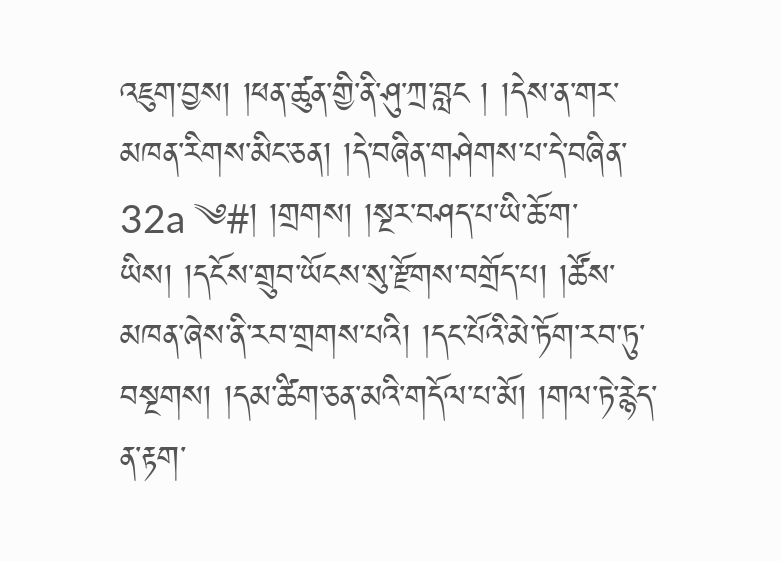འཇུག་བྱས། །ཕན་ཚུན་གྱི་ནི་ཤུ་ཀྲ་བླང ། །དེས་ན་གར་མཁན་རིགས་མིང་ཅན། །དེ་བཞིན་གཤེགས་པ་དེ་བཞིན་ 32a ༄#། །གྲགས། །སྔར་བཤད་པ་ཡི་ཆོ་ག་ཡིས། །དངོས་གྲུབ་ཡོངས་སུ་རྫོགས་བགྲོད་པ། །ཚོས་མཁན་ཞེས་ནི་རབ་གྲགས་པའི། །དང་པོའི་མེ་ཏོག་རབ་ཏུ་བསྔགས། །དམ་ཚིག་ཅན་མའི་གདོལ་པ་མོ། །གལ་ཏེ་རྙེད་ན་རྟག་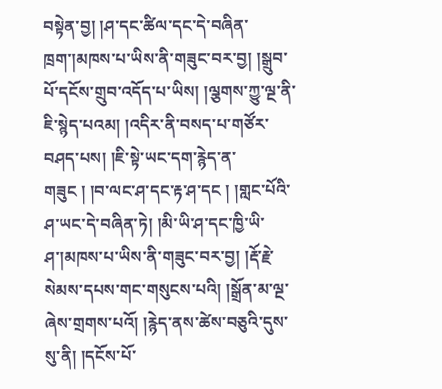བསྟེན་བྱ། །ཤ་དང་ཚིལ་དང་དེ་བཞིན་ཁྲག་།མཁས་པ་ཡིས་ནི་གཟུང་བར་བྱ། །སྒྲུབ་པོ་དངོས་གྲུབ་འདོད་པ་ཡིས། །ལྕགས་ཀྱུ་ལྔ་ནི་ཇི་སྙེད་པའམ། །འདིར་ནི་བསད་པ་གཙོར་བཤད་པས། །ཇི་སྟེ་ཡང་དག་རྙེད་ན་གཟུང ། །བ་ལང་ཤ་དང་རྟ་ཤ་དང ། །གླང་པོའི་ཤ་ཡང་དེ་བཞིན་ཏེ། །མི་ཡི་ཤ་དང་ཁྱི་ཡི་ཤ་།མཁས་པ་ཡིས་ནི་གཟུང་བར་བྱ། །རྡོ་རྗེ་སེམས་དཔས་གང་གསུངས་པའི། །སྒྲོན་མ་ལྔ་ཞེས་གྲགས་པའོ། །རྙེད་ནས་ཚེས་བཅུའི་དུས་སུ་ནི། །དངོས་པོ་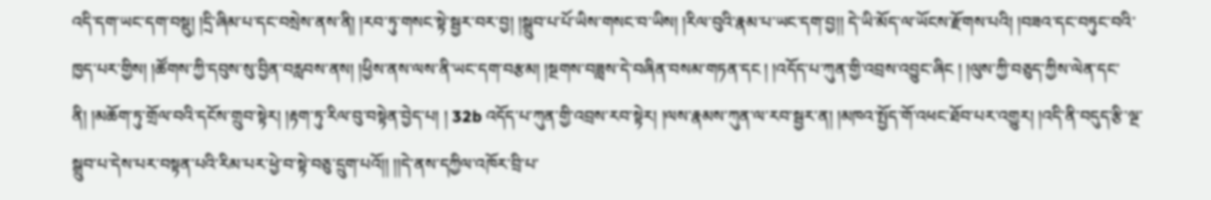འདི་དག་ཡང་དག་བསྡུ། །དྲི་ཞིམ་པ་དང་བསྲེས་ནས་ནི། །རབ་ཏུ་གསང་སྟེ་སྦྱར་བར་བྱ། །སྒྲུབ་པ་པོ་ཡིས་གསང་བ་ཡིས། །རིལ་བུའི་རྣམ་པ་ཡང་དག་བྱ།། དེ་ཡི་མོད་ལ་ཡོངས་རྫོགས་པའི། །བཟའ་དང་བཏུང་བའི་ཁྱད་པར་གྱིས། །ཚོགས་ཀྱི་དབུས་སུ་བྱིན་བརླབས་ནས། །ཕྱིས་ནས་ལས་ནི་ཡང་དག་བརྩམ། །སྔགས་བཟླས་དེ་བཞིན་བསམ་གཏན་དང ། །འདོད་པ་ཀུན་གྱི་འབྲས་འབྱུང་ཞིང ། །ལུས་ཀྱི་བཅུད་ཀྱིས་ལེན་དང་ནི། །མཆོག་ཏུ་གྲོལ་བའི་དངོས་གྲུབ་སྟེར། །རྟག་ཏུ་རིལ་བུ་བསྟེན་བྱེད་པ། ། 32b འདོད་པ་ཀུན་གྱི་འབྲས་རབ་སྟེར། །ལས་རྣམས་ཀུན་ལ་རབ་སྦྱར་ན། །མཁའ་སྤྱོད་གོ་འཕང་ཐོབ་པར་འགྱུར། །འདི་ནི་བདུད་རྩི་ལྔ་སྒྲུབ་པ་དེས་པར་བསྟན་པའི་རིམ་པར་ཕྱེ་བ་སྟེ་བཅུ་དྲུག་པའོ།། །།དེ་ནས་དཀྱིལ་འཁོར་བྲི་པ་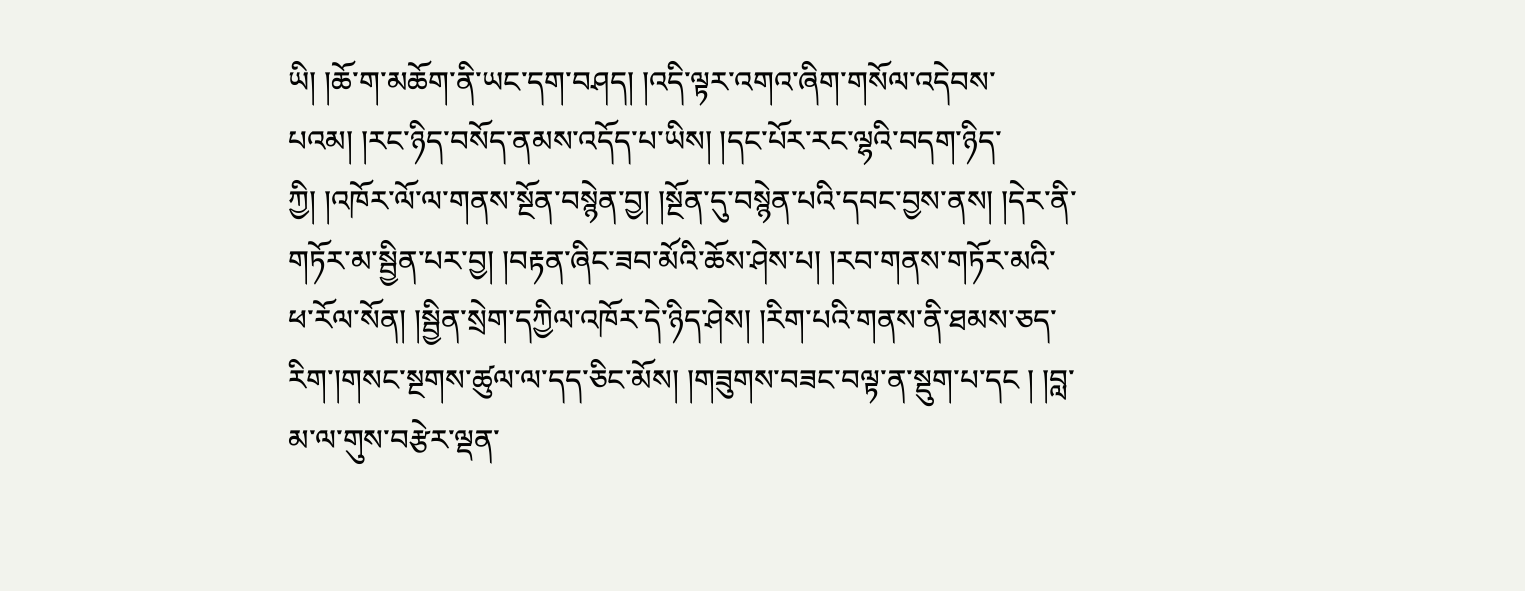ཡི། །ཆོ་ག་མཆོག་ནི་ཡང་དག་བཤད། །འདི་ལྟར་འགའ་ཞིག་གསོལ་འདེབས་པའམ། །རང་ཉིད་བསོད་ནམས་འདོད་པ་ཡིས། །དང་པོར་རང་ལྷའི་བདག་ཉིད་ཀྱི། །འཁོར་ལོ་ལ་གནས་སྔོན་བསྙེན་བྱ། །སྔོན་དུ་བསྙེན་པའི་དབང་བྱས་ནས། །དེར་ནི་གཏོར་མ་སྦྱིན་པར་བྱ། །བརྟན་ཞིང་ཟབ་མོའི་ཆོས་ཤེས་པ། །རབ་གནས་གཏོར་མའི་ཕ་རོལ་སོན། །སྦྱིན་སྲེག་དཀྱིལ་འཁོར་དེ་ཉིད་ཤེས། །རིག་པའི་གནས་ནི་ཐམས་ཅད་རིག་།གསང་སྔགས་ཚུལ་ལ་དད་ཅིང་མོས། །གཟུགས་བཟང་བལྟ་ན་སྡུག་པ་དང ། །བླ་མ་ལ་གུས་བརྩེར་ལྡན་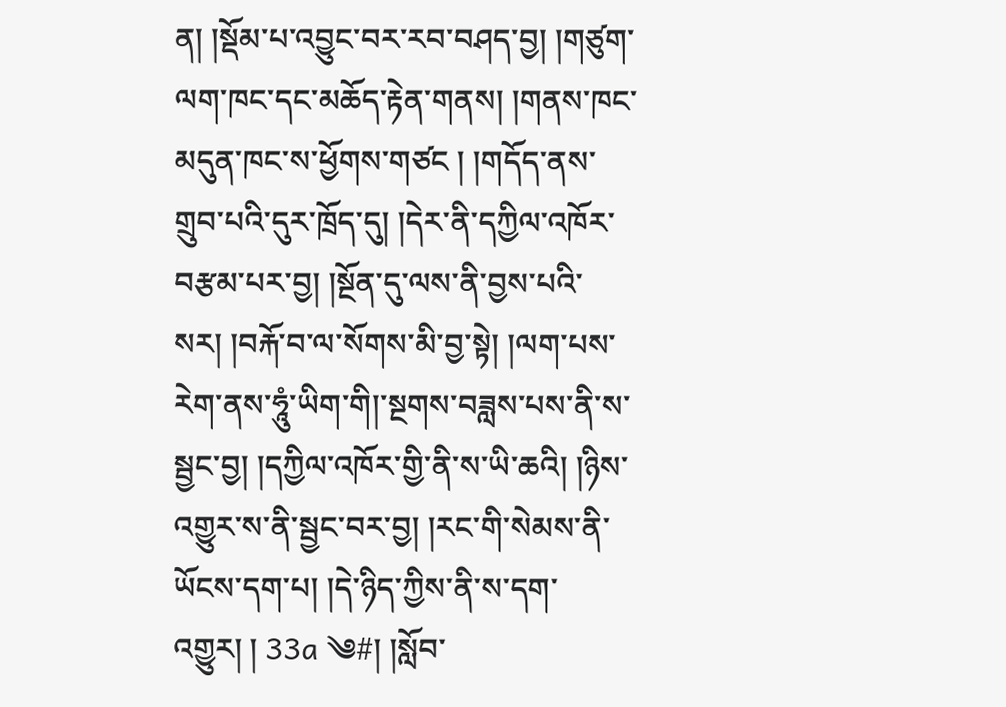ན། །སྡོམ་པ་འབྱུང་བར་རབ་བཤད་བྱ། །གཙུག་ལག་ཁང་དང་མཆོད་རྟེན་གནས། །གནས་ཁང་མདུན་ཁང་ས་ཕྱོགས་གཙང ། །གདོད་ནས་གྲུབ་པའི་དུར་ཁྲོད་དུ། །དེར་ནི་དཀྱིལ་འཁོར་བརྩམ་པར་བྱ། །སྔོན་དུ་ལས་ནི་བྱས་པའི་སར། །བརྐོ་བ་ལ་སོགས་མི་བྱ་སྟེ། །ལག་པས་རེག་ནས་ཧཱུཾ་ཡིག་གི།་སྔགས་བཟླས་པས་ནི་ས་སྦྱང་བྱ། །དཀྱིལ་འཁོར་གྱི་ནི་ས་ཡི་ཆའི། །ཉིས་འགྱུར་ས་ནི་སྦྱང་བར་བྱ། །རང་གི་སེམས་ནི་ཡོངས་དག་པ། །དེ་ཉིད་ཀྱིས་ནི་ས་དག་འགྱུར། ། 33a ༄#། །སློབ་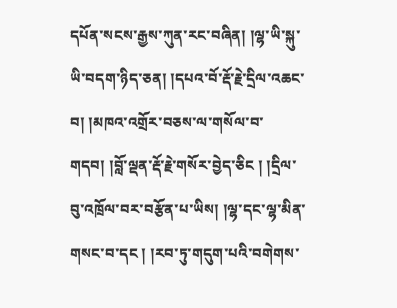དཔོན་སངས་རྒྱས་ཀུན་རང་བཞིན། །ལྷ་ཡི་སྐུ་ཡི་བདག་ཉིད་ཅན། །དཔའ་བོ་རྡོ་རྗེ་དྲིལ་འཆང་བ། །མཁའ་འགྲོར་བཅས་ལ་གསོལ་བ་གདབ། །བློ་ལྡན་རྡོ་རྗེ་གསོར་བྱེད་ཅིང ། །དྲིལ་བུ་འཁྲོལ་བར་བརྩོན་པ་ཡིས། །ལྷ་དང་ལྷ་མིན་གསང་བ་དང ། །རབ་ཏུ་གདུག་པའི་བགེགས་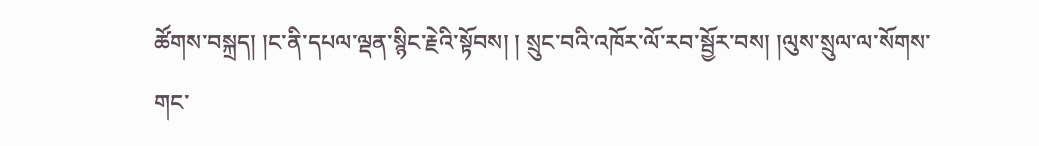ཚོགས་བསྐྲད། །ང་ནི་དཔལ་ལྡན་སྙིང་རྗེའི་སྟོབས། ། སྲུང་བའི་འཁོར་ལོ་རབ་སྦྱོར་བས། །ལུས་སྲུལ་ལ་སོགས་གང་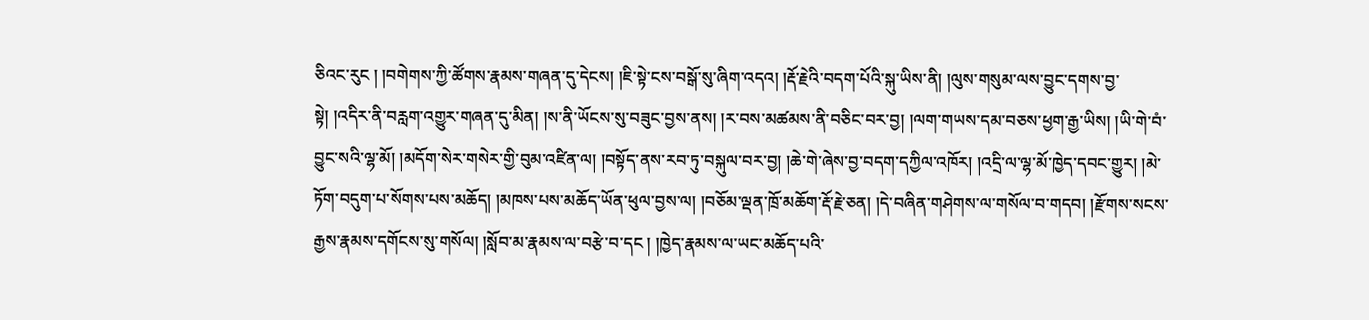ཅིའང་རུང ། །བགེགས་ཀྱི་ཚོགས་རྣམས་གཞན་དུ་དེངས། །ཇི་སྟེ་ངས་བསྒོ་སུ་ཞིག་འདའ། །རྡོ་རྗེའི་བདག་པོའི་སྐུ་ཡིས་ནི། །ལུས་གསུམ་ལས་བྱུང་དགས་བྱ་སྟེ། །འདིར་ནི་བརླག་འགྱུར་གཞན་དུ་མིན། །ས་ནི་ཡོངས་སུ་བཟུང་བྱས་ནས། །ར་བས་མཚམས་ནི་བཅིང་བར་བྱ། །ལག་གཡས་དམ་བཅས་ཕྱག་རྒྱ་ཡིས། །ཡི་གེ་བཾ་བྱུང་སའི་ལྷ་མོ། །མདོག་སེར་གསེར་གྱི་བུམ་འཛིན་ལ། །བསྟོད་ནས་རབ་ཏུ་བསྐུལ་བར་བྱ། །ཆེ་གེ་ཞེས་བྱ་བདག་དཀྱིལ་འཁོར། །འདྲི་ལ་ལྷ་མོ་ཁྱེད་དབང་གྱུར། །མེ་ཏོག་བདུག་པ་སོགས་པས་མཆོད། །མཁས་པས་མཆོད་ཡོན་ཕུལ་བྱས་ལ། །བཅོམ་ལྡན་ཁྲོ་མཆོག་རྡོ་རྗེ་ཅན། །དེ་བཞིན་གཤེགས་ལ་གསོལ་བ་གདབ། །རྫོགས་སངས་རྒྱས་རྣམས་དགོངས་སུ་གསོལ། །སློབ་མ་རྣམས་ལ་བརྩེ་བ་དང ། །ཁྱེད་རྣམས་ལ་ཡང་མཆོད་པའི་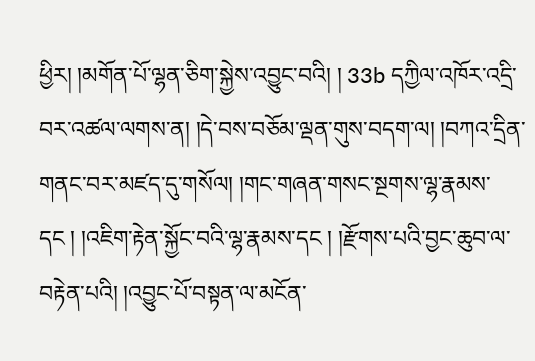ཕྱིར། །མགོན་པོ་ལྷན་ཅིག་སྐྱེས་འབྱུང་བའི། ། 33b དཀྱིལ་འཁོར་འདྲི་བར་འཚལ་ལགས་ན། །དེ་བས་བཅོམ་ལྡན་གུས་བདག་ལ། །བཀའ་དྲིན་གནང་བར་མཛད་དུ་གསོལ། །གང་གཞན་གསང་སྔགས་ལྷ་རྣམས་དང ། །འཇིག་རྟེན་སྐྱོང་བའི་ལྷ་རྣམས་དང ། །རྫོགས་པའི་བྱང་ཆུབ་ལ་བརྟེན་པའི། །འབྱུང་པོ་བསྟན་ལ་མངོན་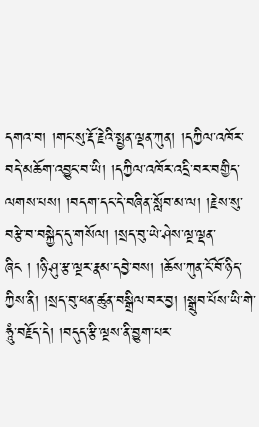དགའ་བ། །གང་སུ་རྡོ་རྗེའི་སྤྱན་ལྡན་ཀུན། །དཀྱིལ་འཁོར་བདེ་མཆོག་འབྱུང་བ་ཡི། །དཀྱིལ་འཁོར་འདྲི་བར་བགྱིད་ལགས་པས། །བདག་དང་དེ་བཞིན་སློབ་མ་ལ། །རྗེས་སུ་བརྩེ་བ་བསྐྱེད་དུ་གསོལ། །སྲད་བུ་ཡེ་ཤེས་ལྔ་ལྡན་ཞིང ། །ཉི་ཤུ་རྩ་ལྔར་རྣམ་དབྱེ་བས། །ཆོས་ཀུན་ངོ་བོ་ཉིད་ཀྱིས་ནི། །སྲད་བུ་ཕན་ཚུན་བསྒྲིལ་བར་བྱ། །སྒྲུབ་པོས་ཡི་གེ་ཧཱུཾ་བརྗོད་དེ། །བདུད་རྩི་ལྔས་ནི་བྱུག་པར་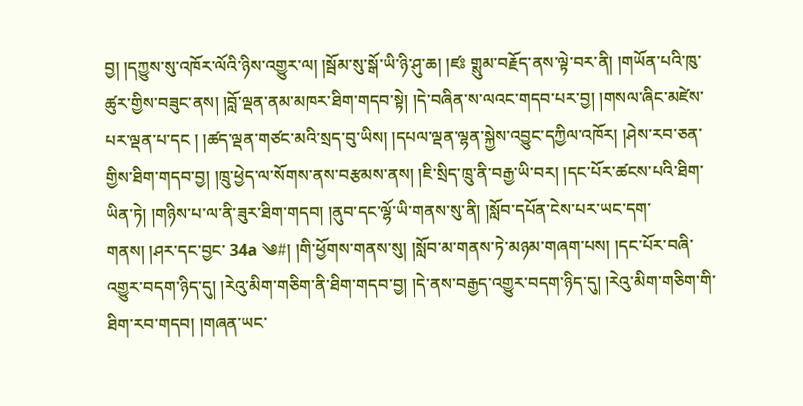བྱ། །དཀྱུས་སུ་འཁོར་ལོའི་ཉིས་འགྱུར་ལ། །སྦོམ་སུ་སྒོ་ཡི་ཉི་ཤུ་ཆ། །ཛཿ གྶུམ་བརྗོད་ནས་ལྟེ་བར་ནི། །གཡོན་པའི་ཁུ་ཚུར་གྱིས་བཟུང་ནས། །བློ་ལྡན་ནམ་མཁར་ཐིག་གདབ་སྟེ། །དེ་བཞིན་ས་ལའང་གདབ་པར་བྱ། །གསལ་ཞིང་མཛེས་པར་ལྡན་པ་དང ། །ཚད་ལྡན་གཙང་མའི་སྲད་བུ་ཡིས། །དཔལ་ལྡན་ལྷན་སྐྱེས་འབྱུང་དཀྱིལ་འཁོར། །ཤེས་རབ་ཅན་གྱིས་ཐིག་གདབ་བྱ། །ཁྲུ་ཕྱེད་ལ་སོགས་ནས་བརྩམས་ནས། །ཇི་སྲིད་ཁྲུ་ནི་བརྒྱ་ཡི་བར། །དང་པོར་ཚངས་པའི་ཐིག་ཡིན་ཏེ། །གཉིས་པ་ལ་ནི་ཟུར་ཐིག་གདབ། །ནུབ་དང་ལྷོ་ཡི་གནས་སུ་ནི། །སློབ་དཔོན་ངེས་པར་ཡང་དག་གནས། །ཤར་དང་བྱང་ 34a ༄#། །གི་ཕྱོགས་གནས་སུ། །སློབ་མ་གནས་ཏེ་མཉམ་གཞག་པས། །དང་པོར་བཞི་འགྱུར་བདག་ཉིད་དུ། །རེའུ་མིག་གཅིག་ནི་ཐིག་གདབ་བྱ། །དེ་ནས་བརྒྱད་འགྱུར་བདག་ཉིད་དུ། །རེའུ་མིག་གཅིག་གི་ཐིག་རབ་གདབ། །གཞན་ཡང་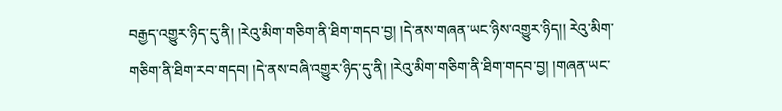བརྒྱད་འགྱུར་ཉིད་དུ་ནི། །རེའུ་མིག་གཅིག་ནི་ཐིག་གདབ་བྱ། །དེ་ནས་གཞན་ཡང་ཉིས་འགྱུར་ཉིད།། རེའུ་མིག་གཅིག་ནི་ཐིག་རབ་གདབ། །དེ་ནས་བཞི་འགྱུར་ཉིད་དུ་ནི། །རེའུ་མིག་གཅིག་ནི་ཐིག་གདབ་བྱ། །གཞན་ཡང་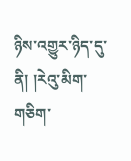ཉིས་འགྱུར་ཉིད་དུ་ནི། །རེའུ་མིག་གཅིག་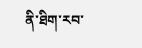ནི་ཐིག་རབ་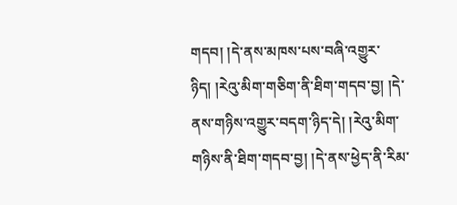གདབ། །དེ་ནས་མཁས་པས་བཞི་འགྱུར་ཉིད། །རེའུ་མིག་གཅིག་ནི་ཐིག་གདབ་བྱ། །དེ་ནས་གཉིས་འགྱུར་བདག་ཉིད་དེ། །རེའུ་མིག་གཉིས་ནི་ཐིག་གདབ་བྱ། །དེ་ནས་ཕྱེད་ནི་རིམ་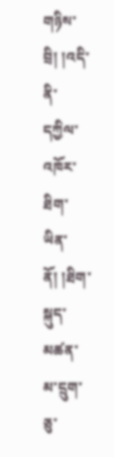གཉིས་བྲི། །འདི་ནི་དཀྱིལ་འཁོར་ཐིག་ཡིན་ནོ། །ཐིག་སྐུད་མཚན་མ་དྲུག་ཅུ་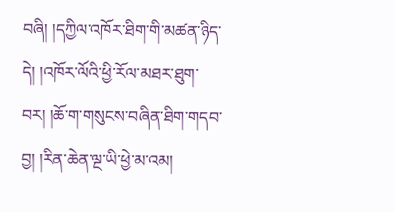བཞི། །དཀྱིལ་འཁོར་ཐིག་གི་མཚན་ཉིད་དེ། །འཁོར་ལོའི་ཕྱི་རོལ་མཐར་ཐུག་བར། །ཆོ་ག་གསུངས་བཞིན་ཐིག་གདབ་བྱ། །རིན་ཆེན་ལྔ་ཡི་ཕྱེ་མ་འམ།